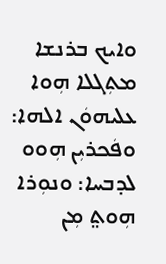ܘܐܝܟ ܒܪܢܫܐ ܡܬܼܓܠܐ ܗܼܘܐ ܥܠܝܗܘܿܢ ܐܠܗܐ: ܘܦܿܟܪܝܼܢ ܗܼܘܘ ܠܕܒܚܐ: ܘܢܘܼܪܐ ܗܼܘܬ݀ ܡܼܢ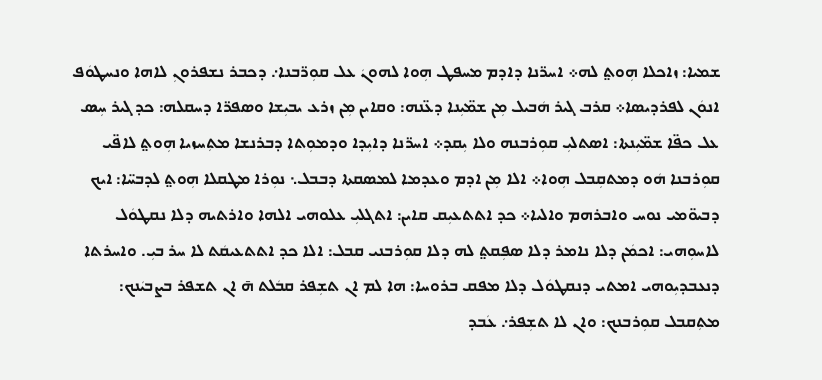ܫܡܝܐ: ܙܐܟܠܐ ܗܼܘܬ݀ ܠܗ܀ ܐܚܪ̈ܢܐ ܕܐܕܡ ܡܚܦܛ ܗܼܘܐ ܠܗܘܢܿ ܥܠ ܩܘܼܪ̈ܒܢܐ܇ ܕܟܒܪ ܢܫܦܪܘܢܼ ܠܐܗܐ ܘܢܚܛܘܿܦ ܐܢܘܿܢ ܠܦܪܕܝܣܐ܀ ܩܪܒ ܓܝܪ ܗܿܒܝܠ ܡܼܢ ܫܡ̈ܝܼܢܐ ܕܥ̈ܢܗ: ܘܩܐܝܢ ܡܼܢ ܙܪܥ ܝܒܝܼܫܐ ܘܣܦܪ̈ܐ ܕܚܩܠܗ: ܟܕ ܓܝܪ ܚܼܣ ܥܠ ܟܦ̈ܐ ܫܡ̈ܝܼܢܬܐ: ܐܣܬܠܝܼ ܩܘܼܪܒܢܗ ܘܠܐ ܝܼܩܕ܀ ܐܚܪ̈ܢܐ ܕܐܝܼܕܐ ܘܕܡܘܼܬܐ ܕܒܪܢܫܐ ܡܬܼܚܙܝܐ ܗܼܘܬ݀ ܠܐܦ̈ܝ ܩܘܼܪܒܢܐ ܗܿܘ ܕܡܬܩܼܒܠ ܗܼܘܐ܀ ܐܠܐ ܡܼܢ ܐܕܡ ܘܥܕܡܐ ܠܡܣܩܬܐ ܕܒܒܠ܆ ܢܘܼܪܐ ܡܛܩܠܐ ܗܼܘܬ݀ ܠܕܒܚ̈ܐ: ܐܝܟ ܕܒܝܘ̈ܡܝ ܢܘܚ ܘܐܒܪܗܡ ܘܐܠܝܐ܀ ܟܕ ܐܬܬܥܝܼܩ ܩܐܝܢ: ܐܬܓܠܝܼ ܥܠܘܗܝ ܐܠܗܐ ܘܐܪܬܝܗ ܕܠܐ ܢܩܛܘܿܠ ܠܐܚܘܼܗܝ: ܐܟܡܿܢ ܕܠܐ ܢܐܡܪ ܕܠܐ ܣܦܼܩܬ݀ ܠܗ ܕܠܐ ܩܘܼܪܒܢܝ ܩܒܠ: ܐܠܐ ܟܕ ܐܬܬܥܝܩܿܬ ܠܐ ܚܪ ܒܝܼ. ܘܐܚܪܬܐ ܕܢܥܒܕܝܼܘܗܝ ܐܡܬܝ ܕܢܩܛܘܿܠ ܕܠܐ ܡܦܩ ܒܪܘܚܐ: ܗܐ ܠܡ ܐܢ ܬܫܼܦܪ ܩܒܿܠܬ ܗ̄ ܐܢ ܬܫܦܪ ܒܨܒܝܿܢܟ: ܡܬܼܩܒܠ ܩܘܼܪܒܢܟ: ܘܐܢ ܠܐ ܬܫܼܦܪ܇ ܥܿܒܕ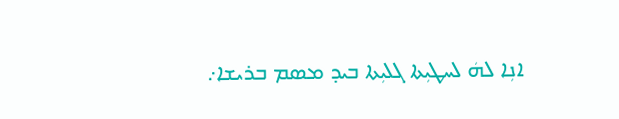ܐܢܼܐ ܠܗܿ ܠܚܛܝܼܬܐ ܓܠܝܼܬܐ ܒܝܕ ܡܣܡ ܒܪܝܫܐ܇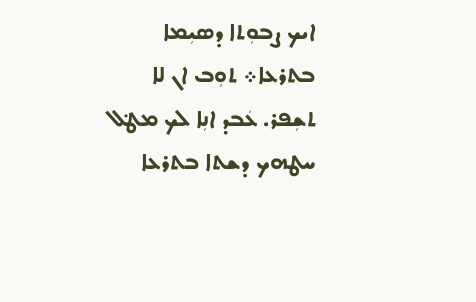ܐܝܟ ܨܒܘܼܬܐ ܕܣܝܼܡܐ ܒܬܪܥܐ܀ ܬܘܼܒ ܐܢ ܠܐ ܬܫܼܦܪ. ܥܿܒܕ ܐܢܼܐ ܠܟ ܡܛ݀ܠ ܚܛܗܟ ܕܫܬܐ ܒܬܪܥܐ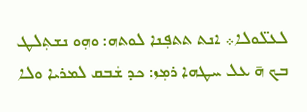ܠܥܠ̈ܘܠܐ܀ ܐܢܬ ܬܬܦܼܢܐ ܠܘܬܗ: ܘܗܼܘ ܢܫܬܼܠܛ ܒܟ ܗ̄ ܥܠ ܚܛܗܐ ܪܡܼܙ: ܟܕ ܫܿܒܩ ܠܡܪܝܐ ܘܠܐ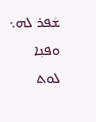ܫܿܦܪ ܠܗ܆ ܘܦܢܼܐ ܠܘܬ